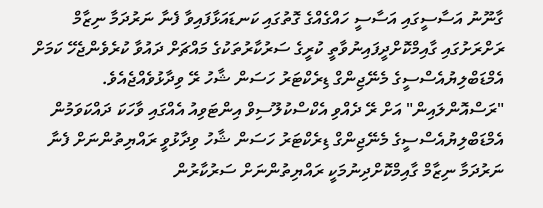ގާނޫނު އަސާސީގައި އަސާސީ ހައްގެއްގެ ގޮތުގައި ކަނޑައަޅާފައިވާ ފެނާ ނަރުދަމާ ނިޒާމް ރަށްރަށުގައި ގާއިމްކޮށްދީފައިނުވާތީ ކުރީގެ ސަރުކާރުތަކުގެ މައްޗަށް ދައުވާ ކުރެވެންޖެހޭ ކަމަށް އެމްޑަބްލިޔުއެސްސީގެ މެނޭޖިންގް ޑިރެކްޓަރު ހަސަން ޝާހު ރޭ ވިދާޅުވެއްޖެއެވެ.
"ރަސްއޮންލައިން" އަށް ރޭ ދެއްވި އެކްސްކުލޫސިވް އިންޓަވިއު އެއްގައި ވާހަކަ ދައްކަވަމުން އެމްޑަބްލިޔުއެސްސީގެ މެނޭޖިންގް ޑިރެކްޓަރު ހަސަން ޝާހު ވިދާޅުވީ ރައްޔިތުންނަށް ފެނާ ނަރުދަމާ ނިޒާމް ގާއިމްކޮށްދިނުމަކީ ރައްޔިތުންނަށް ސަރުކާރުން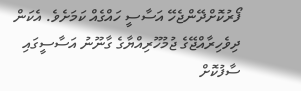ފޯރުކޮށްދޭންޖެހޭ އަސާސީ ހައްގެއް ކަމަށެވެ. އެކަން ދިވެހިރާއްޖޭގެ ޖުމުހޫރިއްޔާގެ ގާނޫނު އަސާސީގައި ސާފުކޮށް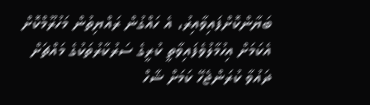ބަޔާންކޮށްފައިވާއިރު، އެ ހައްގުން ރައްޔިތުން މަހުރޫމްކޮށް އެކަމަށް އިހުމާލުވެފައިވާތީ ކުރީގެ ސަރުކާރުތަކުގެ މައްޗަށް ދައުވާ ކުރަންޖެހޭ ކަމަށް ޝާހް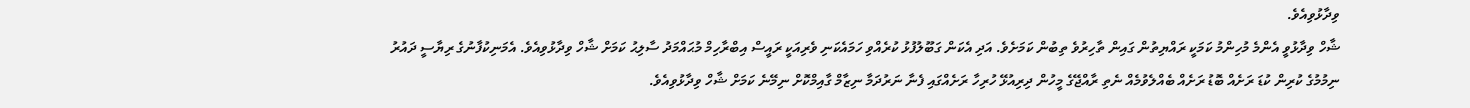ވިދާޅުވިއެވެ.
ޝާހް ވިދާޅުވީ އެންމެ މުހިންމު ކަމަކީ ރައްޔިތުން ގައިން ތާހިރުވެ ތިބުން ކަމަށެވެ. އަދި އެކަން ގަބޫލުފުޅު ކުރެއްވި ހަމައެކަނި ވެރިއަކީ ރައީސް އިބްރާހިމް މުޙައްމަދު ސާލިޙު ކަމަށް ޝާހް ވިދާޅުވިއެވެ. އެމަނިކުފާނުގެ ރިޔާސީ ދައުރު ނިމުމުގެ ކުރިން ކުޑަ ރަށެއް ބޮޑު ރަށެއް ބެއްލެވުމެއް ނެތި ރާއްޖޭގެ މީހުން ދިރިއުޅޭ ހުރިހާ ރަށެއްގައި ފެނާ ނަރުދަމާ ނިޒާމް ގާއިމްކޮށް ނިމޭނެ ކަމަށް ޝާހް ވިދާޅުވިއެވެ.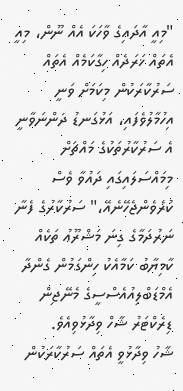"މިއީ އާދައިގެ ވާހަކަ އެއް ނޫން، މިއީ އެތައް ޚަރަދެއް ހިގާކަމެއް އެތައް ސަރުކާރަކުން މިކަމަށް ވަނީ އިހުމާލުވެފައި، އަޅުގަނޑު ދަންނަވާނީ އެ ސަރުކާރުތަކުގެ މައްޗަށް މިމައްސަލައިގައި ދައުވާ ވެސް ކުރެވެންޖެހޭނެއޭ،" ސަރުކާރުގެ ފެނާ ނަރުދަމާގެ ގިނަ މަޝްރޫޢު ތަކެއް ކާމިޔާބު ކަމާއެކު ހިންގަމުން ގެންދާ އެމްޑަބްލިއުއެސްސީގެ މެނޭޖިން ޑިރެކްޓަރު ޝާހް ވިދާޅުވިއެވެ.
ޝާހު ވިދާޅުވީ އެތައް ސަރުކާރަކުން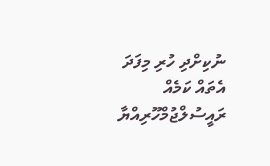ނުކިށްދި ހުރި މިފަދަ އެތައް ކަމެއް ރައީސުލްޖުމްހޫރިއްޔާ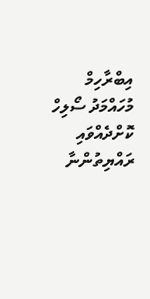އިބްރާހިމް މުހައްމަދު ސޯލިހް ކޮށްދެއްވައި ރައްޔިތުންނާ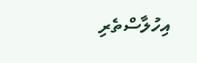އިހުލާސްތެރި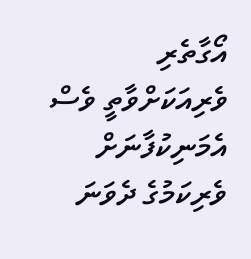އޯގާތެރި ވެރިއަކަށްވާތީ ވެސް އެމަނިކުފާނަށް ވެރިކަމުގެ ދެވަނަ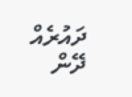ދައުރެއް ދޭން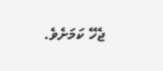ޖެހޭ ކަމަށެވެ.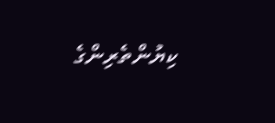ކިޔުންތެރިންގެ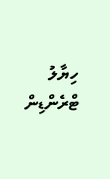ހިޔާލު
ޓްރެންޑިން